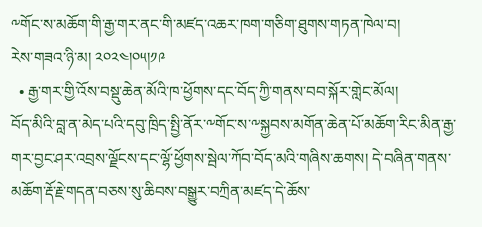༸གོང་ས་མཆོག་གི་རྒྱ་གར་ནང་གི་མཛད་འཆར་ཁག་གཅིག་ཐུགས་གཏན་ཁེལ་བ།
རེས་གཟའ་ཉི་མ། ༢༠༢༤།༠༥།༡༩
  • རྒྱ་གར་གྱི་འོས་བསྡུ་ཆེན་མོའི་ཁ་ཕྱོགས་དང་བོད་ཀྱི་གནས་བབ་སྐོར་གླེང་མོལ།
བོད་མིའི་བླ་ན་མེད་པའི་དབུ་ཁྲིད་སྤྱི་ནོར་༸གོང་ས་༸སྐྱབས་མགོན་ཆེན་པོ་མཆོག་རིང་མིན་རྒྱ་གར་བྱང་ཤར་འབྲས་ལྗོངས་དང་ལྷོ་ཕྱོགས་སྦེལ་ཀོབ་བོད་མའི་གཞིས་ཆགས། དེ་བཞིན་གནས་མཆོག་རྡོ་རྗེ་གདན་བཅས་སུ་ཆིབས་བསྒྱུར་བཀྲིན་མཛད་དེ་ཆོས་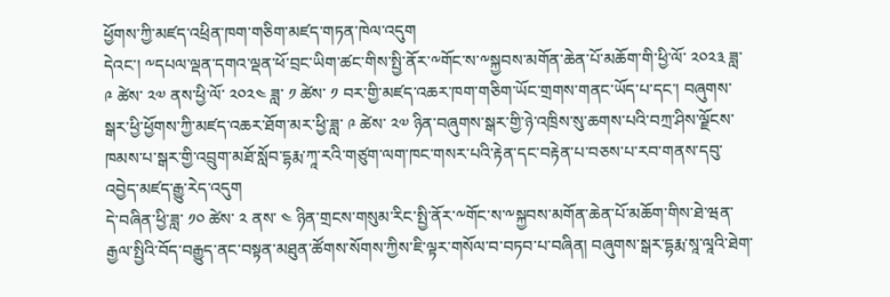ཕྱོགས་ཀྱི་མཛད་འཕྲིན་ཁག་གཅིག་མཛད་གཏན་ཁེལ་འདུག
དེའང་། ༸དཔལ་ལྡན་དགའ་ལྡན་ཕོ་བྲང་ཡིག་ཚང་གིས་སྤྱི་ནོར་༸གོང་ས་༸སྐྱབས་མགོན་ཆེན་པོ་མཆོག་གི་ཕྱི་ལོ་ ༢༠༢༣ ཟླ་ ༩ ཚེས་ ༢༧ ནས་ཕྱི་ལོ་ ༢༠༢༤ ཟླ་ ༡ ཚེས་ ༡ བར་གྱི་མཛད་འཆར་ཁག་གཅིག་ཡོང་གྲགས་གནང་ཡོད་པ་དང་། བཞུགས་སྒར་ཕྱི་ཕྱོགས་ཀྱི་མཛད་འཆར་ཐོག་མར་ཕྱི་ཟླ་ ༩ ཚེས་ ༢༧ ཉིན་བཞུགས་སྒར་གྱི་ཉེ་འཁྲིས་སུ་ཆགས་པའི་བཀྲ་ཤིས་ལྗོངས་ཁམས་པ་སྒར་གྱི་འབྲུག་མཐོ་སློབ་དྷརྨ་ཀཱ་རའི་གཙུག་ལག་ཁང་གསར་པའི་རྟེན་དང་བརྟེན་པ་བཅས་པ་རབ་གནས་དབུ་འབྱེད་མཛད་རྒྱུ་རེད་འདུག
དེ་བཞིན་ཕྱི་ཟླ་ ༡༠ ཚེས་ ༢ ནས་ ༤ ཉིན་གྲངས་གསུམ་རིང་སྤྱི་ནོར་༸གོང་ས་༸སྐྱབས་མགོན་ཆེན་པོ་མཆོག་གིས་ཐེ་ཝན་རྒྱལ་སྤྱིའི་བོད་བརྒྱུད་ནང་བསྟན་མཐུན་ཚོགས་སོགས་ཀྱིས་ཇི་ལྟར་གསོལ་བ་བཏབ་པ་བཞིན། བཞུགས་སྒར་དྷརྨ་སཱ་ལཱའི་ཐེག་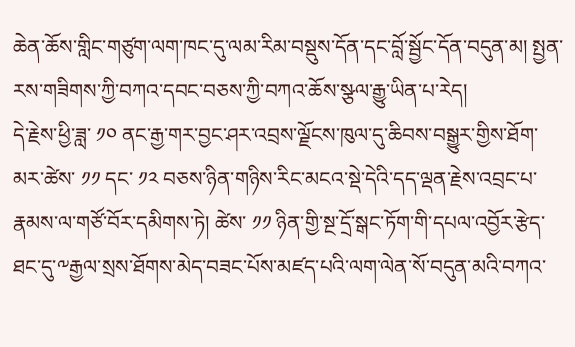ཆེན་ཆོས་གླིང་གཙུག་ལག་ཁང་དུ་ལམ་རིམ་བསྡུས་དོན་དང་བློ་སྦྱོང་དོན་བདུན་མ། སྤྱན་རས་གཟིགས་ཀྱི་བཀའ་དབང་བཅས་ཀྱི་བཀའ་ཆོས་སྩལ་རྒྱུ་ཡིན་པ་རེད།
དེ་རྗེས་ཕྱི་ཟླ་ ༡༠ ནང་རྒྱ་གར་བྱང་ཤར་འབྲས་ལྗོངས་ཁུལ་དུ་ཆིབས་བསྒྱུར་གྱིས་ཐོག་མར་ཚེས་ ༡༡ དང་ ༡༢ བཅས་ཉིན་གཉིས་རིང་མངའ་སྡེ་དེའི་དད་ལྡན་རྗེས་འབྲང་པ་རྣམས་ལ་གཙོ་བོར་དམིགས་ཏེ། ཚེས་ ༡༡ ཉིན་གྱི་སྔ་དྲོ་སྒང་ཏོག་གི་དཔལ་འབྱོར་རྩེད་ཐང་དུ་༸རྒྱལ་སྲས་ཐོགས་མེད་བཟང་པོས་མཛད་པའི་ལག་ལེན་སོ་བདུན་མའི་བཀའ་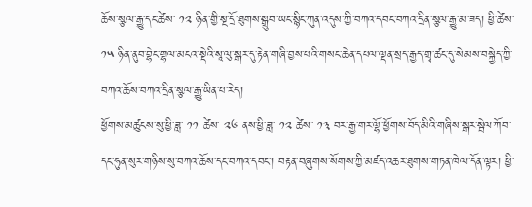ཆོས་སྩལ་རྒྱུ་དང་ཚེས་ ༡༢ ཉིན་གྱི་སྔ་དྲོ་ཐུགས་སྒྲུབ་ཡང་སྙིང་ཀུན་འདུས་ཀྱི་བཀའ་དབང་བཀའ་དྲིན་སྩལ་རྒྱུ་མ་ཟད། ཕྱི་ཚེས་ ༡༥ ཉིན་ནུབ་བྷེང་གྷལ་མངའ་སྡེའི་སཱ་ལུ་སྒར་དུ་རྟེན་གཞི་བྱས་པའི་གསང་ཆེན་དཔལ་ལྡན་སྲད་རྒྱད་གྲྭ་ཚང་དུ་སེམས་བསྐྱེད་ཀྱི་བཀའ་ཆོས་བཀའ་དྲིན་སྩལ་རྒྱུ་ཡིན་པ་རེད།
ཕྱོགས་མཚུངས་སུ་ཕྱི་ཟླ་ ༡༡ ཚེས་ ༢༦ ནས་ཕྱི་ཟླ་ ༡༢ ཚེས་ ༡༣ བར་རྒྱ་གར་ལྷོ་ཕྱོགས་བོད་མིའི་གཞིས་སྒར་སྦེལ་ཀོབ་དང་ཧུན་སུར་གཉིས་སུ་བཀའ་ཆོས་དང་བཀའ་དབང་། བརྟན་བཞུགས་སོགས་ཀྱི་མཛད་འཆར་ཐུགས་གཏན་ཁེལ་དོན་ལྟར། ཕྱི་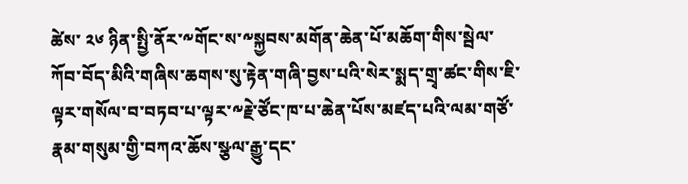ཚེས་ ༢༦ ཉིན་སྤྱི་ནོར་༸གོང་ས་༸སྐྱབས་མགོན་ཆེན་པོ་མཆོག་གིས་སྦེལ་ཀོབ་བོད་མིའི་གཞིས་ཆགས་སུ་རྟེན་གཞི་བྱས་པའི་སེར་སྨད་གྲྭ་ཚང་གིས་ཇི་ལྟར་གསོལ་བ་བཏབ་པ་ལྟར་༸རྗེ་ཙོང་ཁ་པ་ཆེན་པོས་མཛད་པའི་ལམ་གཙོ་རྣམ་གསུམ་གྱི་བཀའ་ཆོས་སྩལ་རྒྱུ་དང་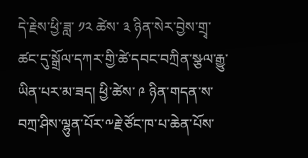དེ་རྗེས་ཕྱི་ཟླ་ ༡༢ ཚེས་ ༣ ཉིན་སེར་བྱེས་གྲྭ་ཚང་དུ་སྒྲོལ་དཀར་གྱི་ཚེ་དབང་བཀྲིན་སྩལ་རྒྱུ་ཡིན་པར་མ་ཟད། ཕྱི་ཚེས་ ༩ ཉིན་གདན་ས་བཀྲ་ཤིས་ལྷུན་པོར་༸རྗེ་ཙོང་ཁ་པ་ཆེན་པོས་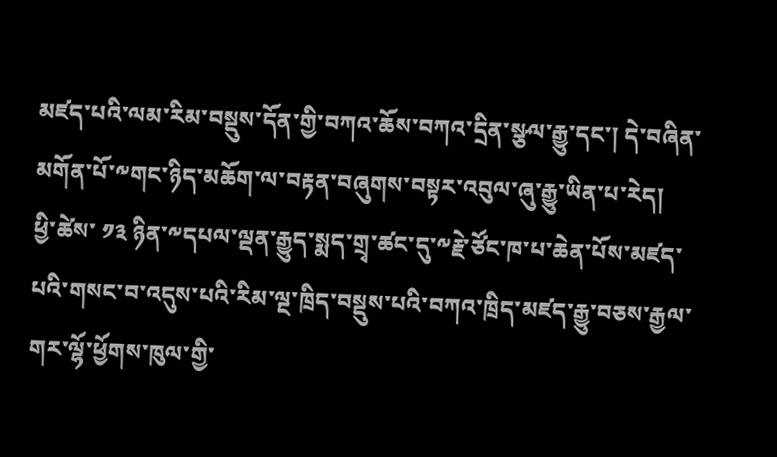མཛད་པའི་ལམ་རིམ་བསྡུས་དོན་གྱི་བཀའ་ཆོས་བཀའ་དྲིན་སྩལ་རྒྱུ་དང་། དེ་བཞིན་མགོན་པོ་༸གང་ཉིད་མཆོག་ལ་བརྟན་བཞུགས་བསྟར་འབུལ་ཞུ་རྒྱུ་ཡིན་པ་རེད།
ཕྱི་ཚེས་ ༡༣ ཉིན་༸དཔལ་ལྡན་རྒྱུད་སྨད་གྲྭ་ཚང་དུ་༸རྗེ་ཙོང་ཁ་པ་ཆེན་པོས་མཛད་པའི་གསང་བ་འདུས་པའི་རིམ་ལྔ་ཁྲིད་བསྡུས་པའི་བཀའ་ཁྲིད་མཛད་རྒྱུ་བཅས་རྒྱལ་གར་ལྷོ་ཕྱོགས་ཁུལ་གྱི་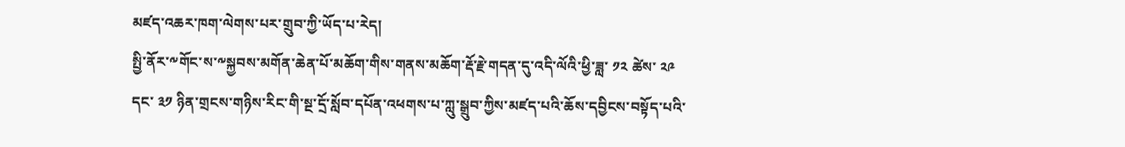མཛད་འཆར་ཁག་ལེགས་པར་གྲུབ་ཀྱི་ཡོད་པ་རེད།
སྤྱི་ནོར་༸གོང་ས་༸སྐྱབས་མགོན་ཆེན་པོ་མཆོག་གིས་གནས་མཆོག་རྡོ་རྗེ་གདན་དུ་འདི་ལོའི་ཕྱི་ཟླ་ ༡༢ ཚེས་ ༢༩ དང་ ༣༡ ཉིན་གྲངས་གཉིས་རིང་གི་སྔ་དྲོ་སློབ་དཔོན་འཕགས་པ་ཀླུ་སྒྲུབ་ཀྱིས་མཛད་པའི་ཆོས་དབྱིངས་བསྟོད་པའི་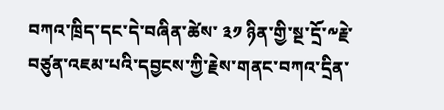བཀའ་ཁྲིད་དང་དེ་བཞིན་ཚེས་ ༣༡ ཉིན་གྱི་སྔ་དྲོ་༸རྗེ་བཙུན་འཇམ་པའི་དབྱངས་ཀྱི་རྗེས་གནང་བཀའ་དྲིན་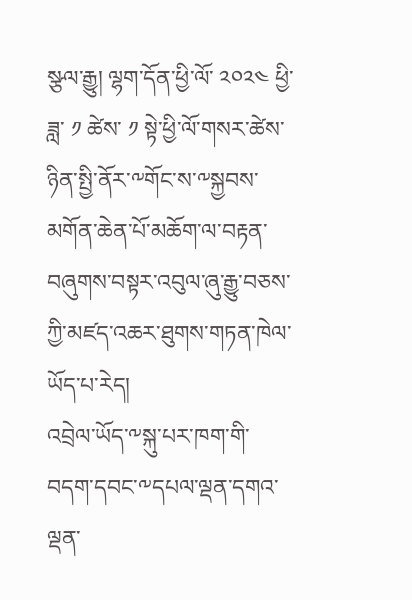སྩལ་རྒྱུ། ལྷག་དོན་ཕྱི་ལོ་ ༢༠༢༤ ཕྱི་ཟླ་ ༡ ཚེས་ ༡ སྟེ་ཕྱི་ལོ་གསར་ཚེས་ཉིན་སྤྱི་ནོར་༸གོང་ས་༸སྐྱབས་མགོན་ཆེན་པོ་མཆོག་ལ་བརྟན་བཞུགས་བསྟར་འབུལ་ཞུ་རྒྱུ་བཅས་ཀྱི་མཛད་འཆར་ཐུགས་གཏན་ཁེལ་ཡོད་པ་རེད།
འབྲེལ་ཡོད་༸སྐུ་པར་ཁག་གི་བདག་དབང་༸དཔལ་ལྡན་དགའ་ལྡན་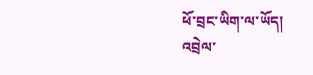ཕོ་བྲང་ཡིག་ལ་ཡོད།
འབྲེལ་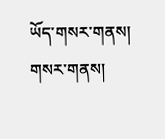ཡོད་གསར་གནས།
གསར་གནས།